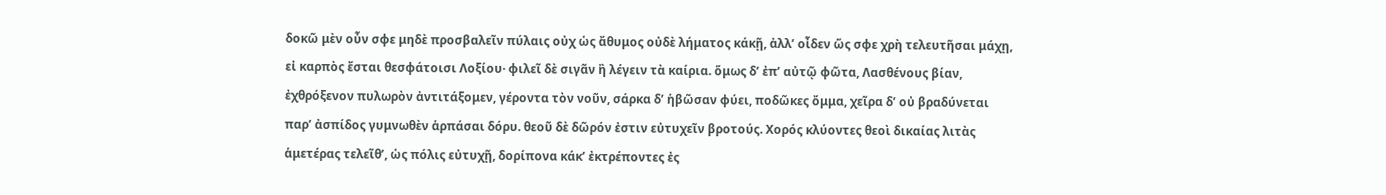δοκῶ μὲν οὖν σφε μηδὲ προσβαλεῖν πύλαις οὐχ ὡς ἄθυμος οὐδὲ λήματος κάκῇ, ἀλλʼ οἶδεν ὥς σφε χρὴ τελευτῆσαι μάχῃ, εἰ καρπὸς ἔσται θεσφάτοισι Λοξίου· φιλεῖ δὲ σιγᾶν ἢ λέγειν τὰ καίρια. ὅμως δʼ ἐπʼ αὐτῷ φῶτα, Λασθένους βίαν, ἐχθρόξενον πυλωρὸν ἀντιτάξομεν, γέροντα τὸν νοῦν, σάρκα δʼ ἡβῶσαν φύει, ποδῶκες ὄμμα, χεῖρα δʼ οὐ βραδύνεται παρʼ ἀσπίδος γυμνωθὲν ἁρπάσαι δόρυ. θεοῦ δὲ δῶρόν ἐστιν εὐτυχεῖν βροτούς. Χορός κλύοντες θεοὶ δικαίας λιτὰς ἁμετέρας τελεῖθʼ, ὡς πόλις εὐτυχῇ, δορίπονα κάκʼ ἐκτρέποντες ἐς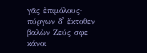γᾶς ἐπιμόλους· πύργων δʼ ἔκτοθεν βαλὼν Ζεύς σφε κάνοι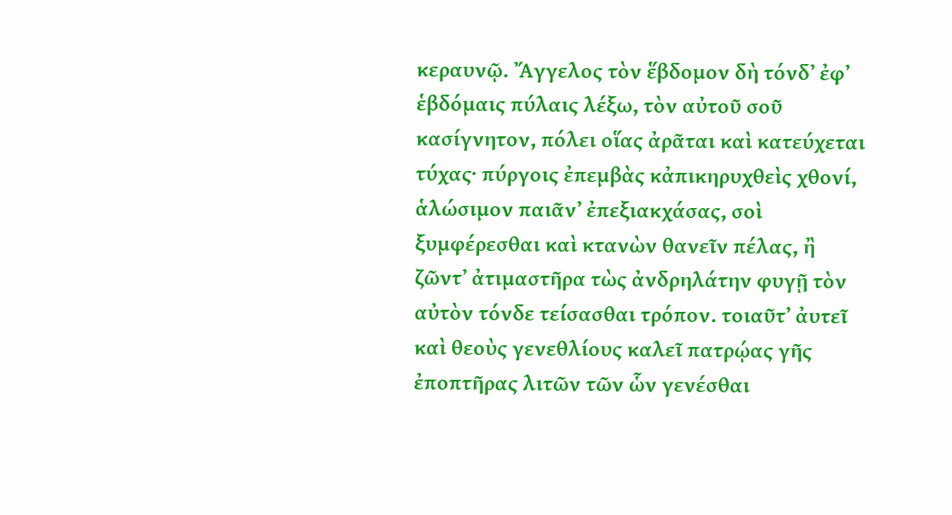κεραυνῷ. Ἄγγελος τὸν ἕβδομον δὴ τόνδʼ ἐφʼ ἑβδόμαις πύλαις λέξω, τὸν αὐτοῦ σοῦ κασίγνητον, πόλει οἵας ἀρᾶται καὶ κατεύχεται τύχας· πύργοις ἐπεμβὰς κἀπικηρυχθεὶς χθονί, ἁλώσιμον παιᾶνʼ ἐπεξιακχάσας, σοὶ ξυμφέρεσθαι καὶ κτανὼν θανεῖν πέλας, ἢ ζῶντʼ ἀτιμαστῆρα τὼς ἀνδρηλάτην φυγῇ τὸν αὐτὸν τόνδε τείσασθαι τρόπον. τοιαῦτʼ ἀυτεῖ καὶ θεοὺς γενεθλίους καλεῖ πατρῴας γῆς ἐποπτῆρας λιτῶν τῶν ὧν γενέσθαι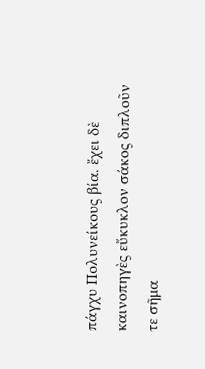πάγχυ Πολυνείκους βία. ἔχει δὲ καινοπηγὲς εὔκυκλον σάκος διπλοῦν τε σῆμα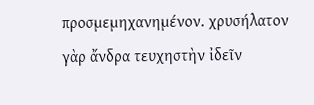προσμεμηχανημένον. χρυσήλατον γὰρ ἄνδρα τευχηστὴν ἰδεῖν